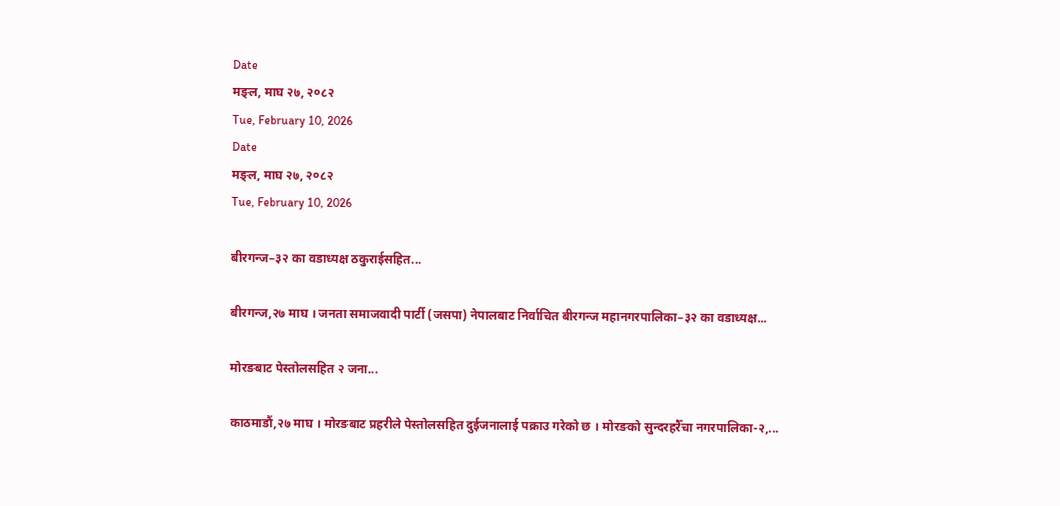Date
मङ्ल, माघ २७, २०८२
Tue, February 10, 2026
Date
मङ्ल, माघ २७, २०८२
Tue, February 10, 2026

बीरगन्ज–३२ का वडाध्यक्ष ठकुराईसहित...

बीरगन्ज,२७ माघ । जनता समाजवादी पार्टी (जसपा) नेपालबाट निर्वाचित बीरगन्ज महानगरपालिका–३२ का वडाध्यक्ष...

मोरङबाट पेस्तोलसहित २ जना...

काठमाडौं,२७ माघ । मोरङबाट प्रहरीले पेस्तोलसहित दुईजनालाई पक्राउ गरेको छ । मोरङको सुन्दरहरैँचा नगरपालिका-२,...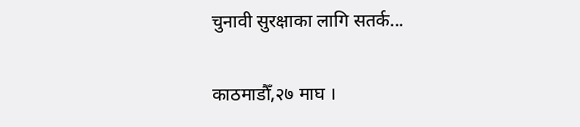चुनावी सुरक्षाका लागि सतर्क...

काठमाडौँ,२७ माघ ।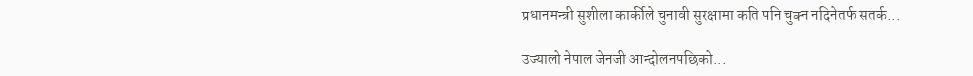प्रधानमन्त्री सुशीला कार्कीले चुनावी सुरक्षामा कति पनि चुक्न नदिनेतर्फ सतर्क...

उज्यालो नेपाल जेनजी आन्दोलनपछिको...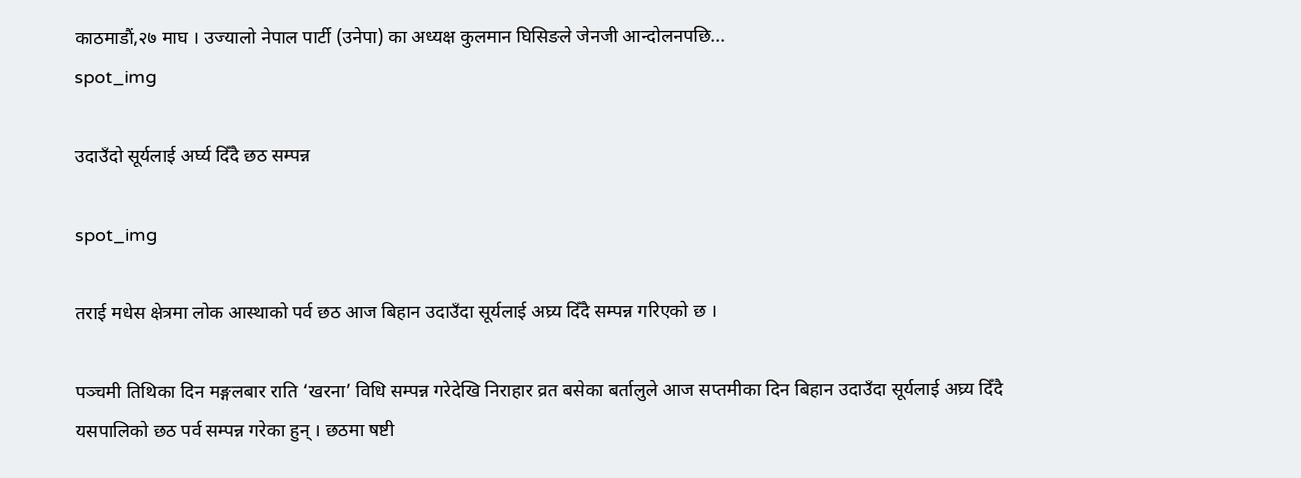काठमाडौं,२७ माघ । उज्यालो नेपाल पार्टी (उनेपा) का अध्यक्ष कुलमान घिसिङले जेनजी आन्दोलनपछि...
spot_img

उदाउँदो सूर्यलाई अर्घ्य दिँदै छठ सम्पन्न

spot_img

तराई मधेस क्षेत्रमा लोक आस्थाको पर्व छठ आज बिहान उदाउँदा सूर्यलाई अघ्र्य दिँदै सम्पन्न गरिएको छ ।

पञ्चमी तिथिका दिन मङ्गलबार राति ‘खरना’ विधि सम्पन्न गरेदेखि निराहार व्रत बसेका बर्तालुले आज सप्तमीका दिन बिहान उदाउँदा सूर्यलाई अघ्र्य दिँदै यसपालिको छठ पर्व सम्पन्न गरेका हुन् । छठमा षष्टी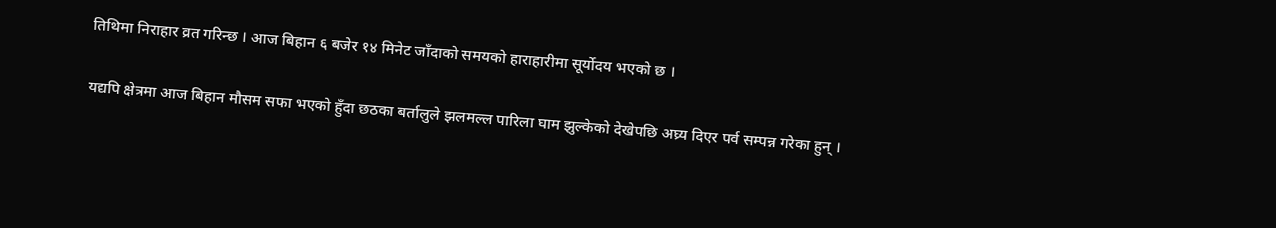तिथिमा निराहार व्रत गरिन्छ । आज बिहान ६ बजेर १४ मिनेट जाँदाको समयको हाराहारीमा सूर्योदय भएको छ ।

यद्यपि क्षेत्रमा आज बिहान मौसम सफा भएको हुँदा छठका बर्तालुले झलमल्ल पारिला घाम झुल्केको देखेपछि अघ्र्य दिएर पर्व सम्पन्न गरेका हुन् ।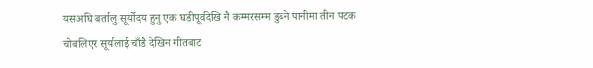यसअघि बर्तालु सूर्योदय हुनु एक घडीपूर्वदेखि नै कम्मरसम्म डुब्ने पानीमा तीन पटक चोबलिएर सूर्यलाई चाँडै देखिन गीतबाट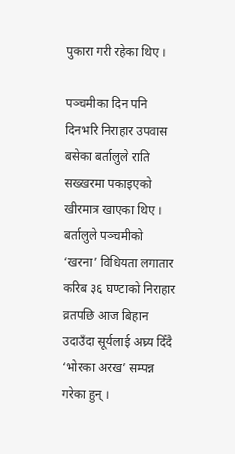पुकारा गरी रहेका थिए ।

पञ्चमीका दिन पनि दिनभरि निराहार उपवास बसेका बर्तालुले राति सख्खरमा पकाइएको खीरमात्र खाएका थिए । बर्तालुले पञ्चमीको ‘खरना’ विधियता लगातार करिब ३६ घण्टाको निराहार व्रतपछि आज बिहान उदाउँदा सूर्यलाई अघ्र्य दिँदै ‘भोरका अरख’ सम्पन्न गरेका हुन् ।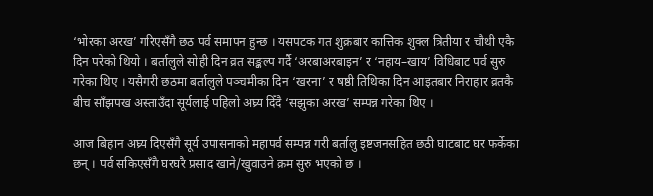‘भोरका अरख’ गरिएसँगै छठ पर्व समापन हुन्छ । यसपटक गत शुक्रबार कात्तिक शुक्ल त्रितीया र चौथी एकै दिन परेको थियो । बर्तालुले सोही दिन व्रत सङ्कल्प गर्दै ‘अरबाअरबाइन’ र ‘नहाय–खाय’ विधिबाट पर्व सुरु गरेका थिए । यसैगरी छठमा बर्तालुले पञ्चमीका दिन ‘खरना’ र षष्ठी तिथिका दिन आइतबार निराहार व्रतकै बीच साँझपख अस्ताउँदा सूर्यलाई पहिलो अघ्र्य दिँदै ‘सझुका अरख’ सम्पन्न गरेका थिए ।

आज बिहान अघ्र्य दिएसँगै सूर्य उपासनाको महापर्व सम्पन्न गरी बर्तालु इष्टजनसहित छठी घाटबाट घर फर्केका छन् । पर्व सकिएसँगै घरघरै प्रसाद खाने/खुवाउने क्रम सुरु भएको छ ।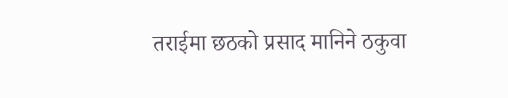तराईमा छठको प्रसाद मानिने ठकुवा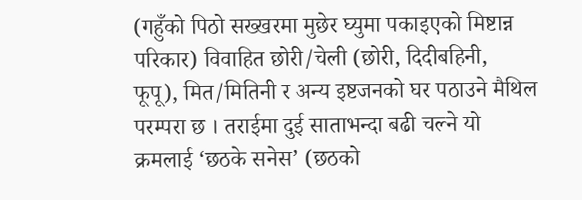(गहुँको पिठो सख्खरमा मुछेर घ्युमा पकाइएको मिष्टान्न परिकार) विवाहित छोरी/चेली (छोरी, दिदीबहिनी, फूपू), मित/मितिनी र अन्य इष्टजनको घर पठाउने मैथिल परम्परा छ । तराईमा दुई साताभन्दा बढी चल्ने यो क्रमलाई ‘छठके सनेस’ (छठको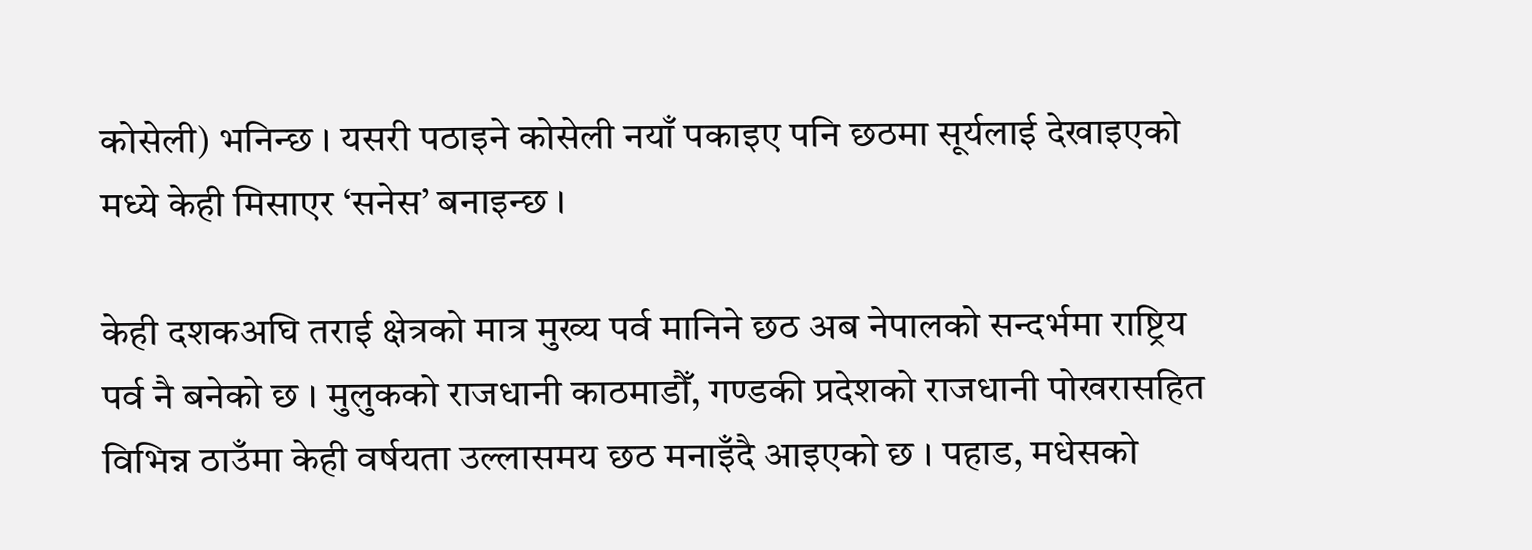कोसेली) भनिन्छ । यसरी पठाइने कोसेली नयाँ पकाइए पनि छठमा सूर्यलाई देखाइएको मध्ये केही मिसाएर ‘सनेस’ बनाइन्छ ।

केही दशकअघि तराई क्षेत्रको मात्र मुख्य पर्व मानिने छठ अब नेपालको सन्दर्भमा राष्ट्रिय पर्व नै बनेको छ । मुलुकको राजधानी काठमाडौँ, गण्डकी प्रदेशको राजधानी पोखरासहित विभिन्न ठाउँमा केही वर्षयता उल्लासमय छठ मनाइँदै आइएको छ । पहाड, मधेसको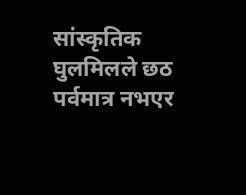सांस्कृतिक घुलमिलले छठ पर्वमात्र नभएर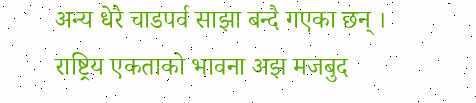अन्य धेरै चाडपर्व साझा बन्दै गएका छन् । राष्ट्रिय एकताको भावना अझ मजबुद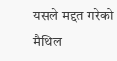यसले मद्दत गरेको मैथिल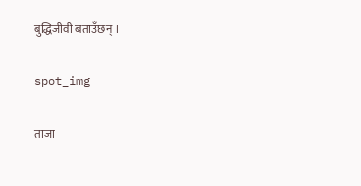बुद्धिजीवी बताउँछन् ।

spot_img

ताजा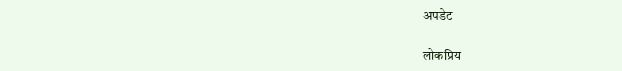अपडेट

लोकप्रिय